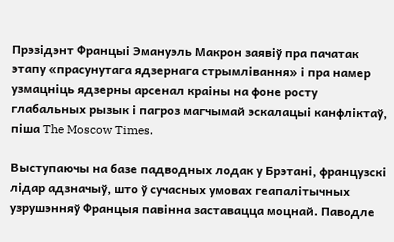Прэзідэнт Францыі Эмануэль Макрон заявіў пра пачатак этапу «прасунутага ядзернага стрымлівання» і пра намер узмацніць ядзерны арсенал краіны на фоне росту глабальных рызык і пагроз магчымай эскалацыі канфліктаў, піша The Moscow Times.

Выступаючы на базе падводных лодак у Брэтані, французскі лідар адзначыў, што ў сучасных умовах геапалітычных узрушэнняў Францыя павінна заставацца моцнай. Паводле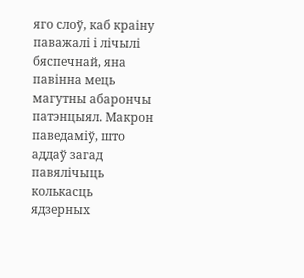яго слоў, каб краіну паважалі і лічылі бяспечнай, яна павінна мець магутны абарончы патэнцыял. Макрон паведаміў, што аддаў загад павялічыць колькасць ядзерных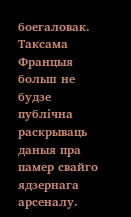боегаловак.
Таксама Францыя больш не будзе публічна раскрываць даныя пра памер свайго ядзернага арсеналу.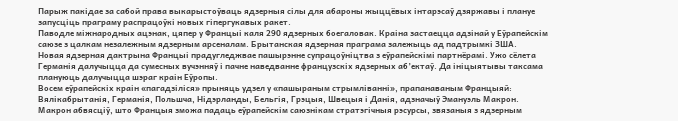Парыж пакідае за сабой права выкарыстоўваць ядзерныя сілы для абароны жыццёвых інтарэсаў дзяржавы і плануе запусціць праграму распрацоўкі новых гіпергукавых ракет.
Паводле міжнародных ацэнак, цяпер у Францыі каля 290 ядзерных боегаловак. Краіна застаецца адзінай у Еўрапейскім саюзе з цалкам незалежным ядзерным арсеналам. Брытанская ядзерная праграма залежыць ад падтрымкі ЗША.
Новая ядзерная дактрына Францыі прадугледжвае пашырэнне супрацоўніцтва з еўрапейскімі партнёрамі. Ужо сёлета Германія далучыцца да сумесных вучэнняў і пачне наведванне французскіх ядзерных аб’ектаў. Да ініцыятывы таксама плануюць далучыцца шэраг краін Еўропы.
Восем еўрапейскіх краін «пагадзіліся» прыняць удзел у «пашыраным стрымліванні», прапанаваным Францыяй: Вялікабрытанія, Германія, Польшча, Нідэрланды, Бельгія, Грэцыя, Швецыя і Данія, адзначыў Эмануэль Макрон.
Макрон абвясціў, што Францыя зможа падаць еўрапейскім саюзнікам стратэгічныя рэсурсы, звязаныя з ядзерным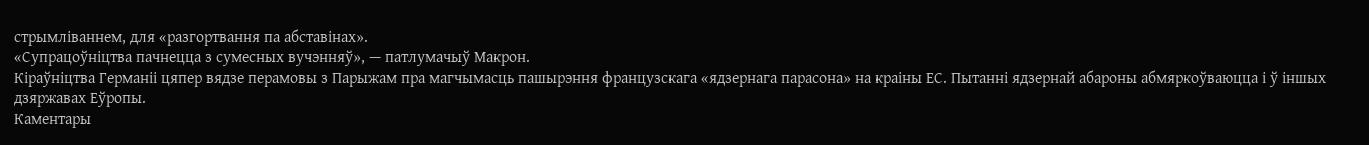стрымліваннем, для «разгортвання па абставінах».
«Супрацоўніцтва пачнецца з сумесных вучэнняў», — патлумачыў Макрон.
Кіраўніцтва Германіі цяпер вядзе перамовы з Парыжам пра магчымасць пашырэння французскага «ядзернага парасона» на краіны ЕС. Пытанні ядзернай абароны абмяркоўваюцца і ў іншых дзяржавах Еўропы.
Каментары